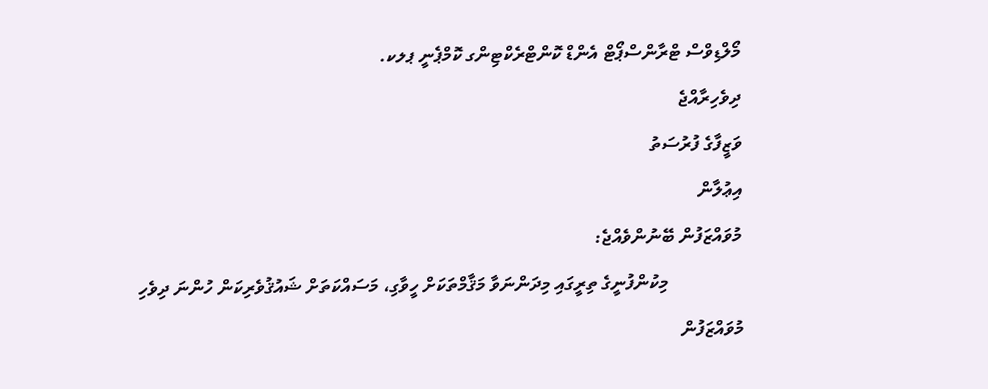މޯލްޑިވްސް ޓްރާންސްޕޯޓް އެންޑް ކޮންޓްރެކްޓިންގ ކޮމްޕެނީ ޕލކ.
ދިވެހިރާއްޖެ
ވަޒީފާގެ ފުރުސަތު
އިޢުލާން
މުވައްޒަފުން ބޭނުންވެއްޖެ:
                މިކުންފުނީގެ ތިރީގައި މިދަންނަވާ މަޤާމްތަކަށް ހީވާގި، މަސައްކަތަށް ޝައުޤުވެރިކަން ހުންނަ ދިވެހި މުވައްޒަފުން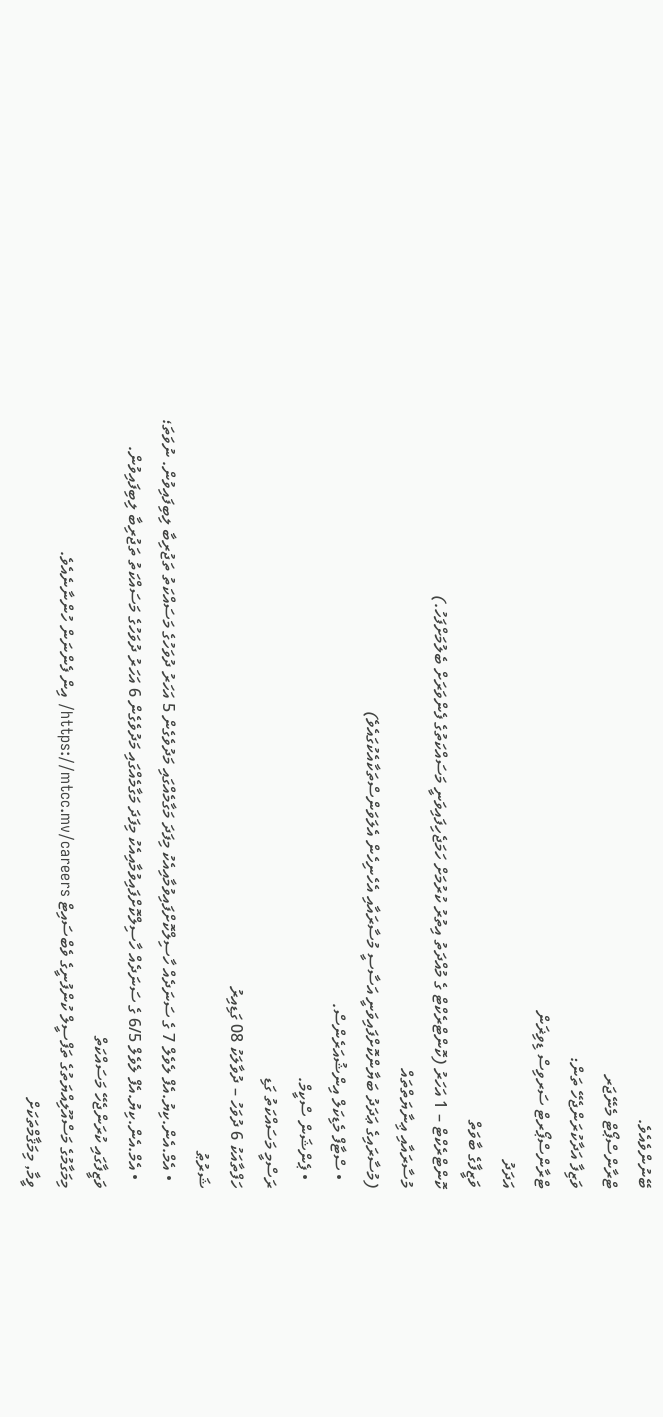ބޭނުންވެއެވެ.
ޓްރާންސްޕޯޓް މެނޭޖަރ
ވަޒިފާ އަދާކުރަންޖެހޭ ތަން:
ޓްރާންސްޕޯރޓް ސަރވިސް ޑިވިޜަން
އަދަދު
ވަޒީފާގެ ބާވަތް
ކޮންޓްރެކްޓް – 1 އަހަރު (ކޮންޓްރެކްޓް ގެ މުއްދަތު އިތުރު ކުރުމަށް ހަމަޖެހިފައިވަނީ މަސައްކަތުގެ ފެންވަރަށް ބެލުމަށްފަހު.)
މުސާރައާއި ޢިނާޔަތްތައް
(މުސާރައިގެ ޢަދަދު ބަޔާންކޮށްފައިވަނީ އަސާސީ މުސާރައާއި އެހެނިހެން އެލަވަންސްތަކާއެކުގައެވެ)
  • ސްޓާފް މެޑިކަލް އިންޝުއަރެންސް.
  • ޕެންޝަން ސްކީމް.
ރަސްމީ މަސައްކަތު ގަޑި
ހަފްތާއަކު 6 ދުވަހު – ދުވާލަކު 08 ގަޑިއިރު
ޝަރުޠު
  • އެމް.އެން.ކިޔު.އެފް ލެވެލް 7 ގެ ސަނަދެއް ހާސިލްކޮށްފައިވުމާއިއެކު މިފަދަ މަގާމެއްގައި މަދުވެގެން 5 އަހަރު ދުވަހުގެ މަސައްކަތު ތަޖުރިބާ ލިބިފައިވުން. ނުވަތަ؛
  • އެމް.އެން.ކިޔު.އެފް ލެވެލް 6/5 ގެ ސަނަދެއް ހާސިލްކޮށްފައިވުމާއިއެކު މިފަދަ މަގާމެއްގައި މަދުވެގެން 6 އަހަރު ދުވަހުގެ މަސައްކަތު ތަޖުރިބާ ލިބިފައިވުން.
ވަޒީފާގައި ކުރަންޖެހޭ މަސައްކަތް
މިމަގާމުގެ މަސްއޫލިއްޔަތުގެ ތަފްސީލް ކުންފުނީގެ ވެބްސައިޓް https://mtcc.mv/careers/ އިން ފެންނަން ހުންނާނެއެވެ.
ވީމާ, މިމަޤާމްތަކަށް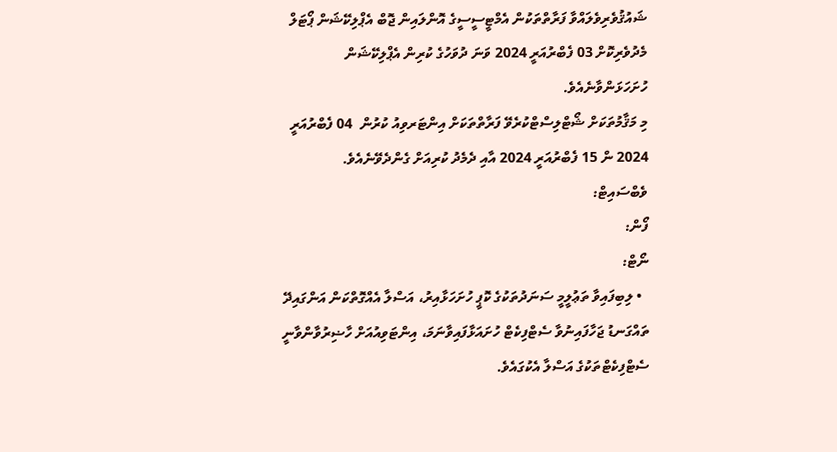ޝައުޤުވެރިވެލައްވާ ފަރާތްތަކުން އެމްޓީސީސީގެ އޮންލައިން ޖޮބް އެޕްލިކޭޝަން ޕޯޓަލް މެދުވެރިކޮށް 03 ފެބްރުއަރީ 2024 ވަނަ ދުވަހުގެ ކުރިން އެޕްލިކޭޝަން ހުށަހަޅަންވާނެއެވެ.
މި މަޤާމުތަކަށް ޝޯޓްލިސްޓްކުރެވޭ ފަރާތްތަކަށް އިންޓަރވިއު ކުރުން  04 ފެބްރުއަރީ 2024 ން 15 ފެބްރުއަރީ 2024 އާއި ދެމެދު ކުރިއަށް ގެންދެވޭނެއެވެ.
ވެބްސައިޓް:
ފޯން:
ނޯޓް:
  • ލިބިފައިވާ ތަޢުލީމީ ސަނަދުތަކުގެ ކޮޕީ ހުށަހަޅާއިރު، އަސްލާ އެއްގޮތްކަން އަންގައިދޭ ތައްގަނޑު ޖަހާފައިނުވާ ސެޓްފިކެޓް ހުށައަޅާފައިވާނަމަ، އިންޓަވިއުއަށް ހާޟިރުވާންވާނީ ސެޓްފިކެޓްތަކުގެ އަސްލާ އެކުގައެވެ.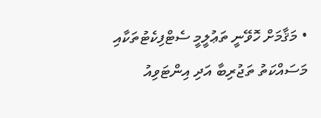• މަޤާމަށް ހޮވޭނީ ތަޢުލީމީ ސެޓްފިކެޓުތަކާއި މަސައްކަތު ތަޖުރިބާ އަދި އިންޓަވިއު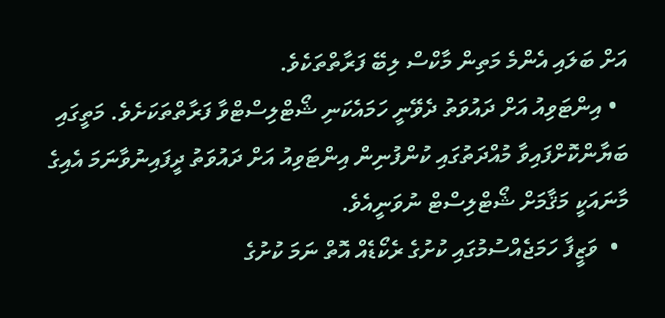އަށް ބަލައި އެންމެ މަތިން މާކްސް ލިބޭ ފަރާތްތަކެވެ.
  • އިންޓަވިއު އަށް ދައުވަތު ދެވޭނީ ހަމައެކަނި ޝޯޓްލިސްޓްވާ ފަރާތްތަކަށެވެ. މަތީގައި ބަޔާންކޮށްފައިވާ މުއްދަތުގައި ކުންފުނިން އިންޓަވިއު އަށް ދައުވަތު ދީފައިނުވާނަމަ އެއިގެ މާނައަކީ މަޤާމަށް ޝޯޓްލިސްޓް ނުވަނީއެވެ.
  •  ވަޒީފާ ހަމަޖެއްސުމުގައި ކުށުގެ ރެކޯޑެއް އޮތް ނަމަ ކުށުގެ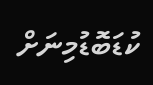ކުޑަބޮޑުމިނަށް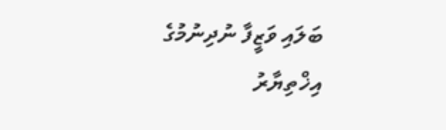ބަލައި ވަޒީފާ ނުދިނުމުގެ އިޚްތިޔާރު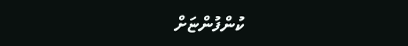ކުންފުންޏަށް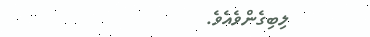ލިބިގެންވެއެވެ.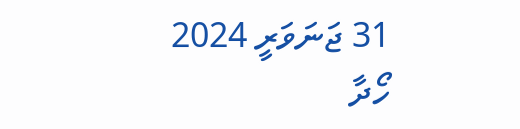31 ޖަނަވަރީ 2024
ހޯދާ